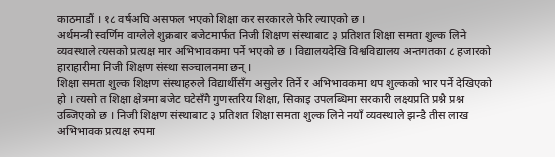काठमाडौं । १८ वर्षअघि असफल भएको शिक्षा कर सरकारले फेरि ल्याएको छ ।
अर्थमन्त्री स्वर्णिम वाग्लेले शुक्रबार बजेटमार्फत निजी शिक्षण संस्थाबाट ३ प्रतिशत शिक्षा समता शुल्क लिने व्यवस्थाले त्यसको प्रत्यक्ष मार अभिभावकमा पर्ने भएको छ । विद्यालयदेखि विश्वविद्यालय अन्तगतका ८ हजारको हाराहारीमा निजी शिक्षण संस्था सञ्चालनमा छन् ।
शिक्षा समता शुल्क शिक्षण संस्थाहरुले विद्यार्थीसँग असुलेर तिर्ने र अभिभावकमा थप शुल्कको भार पर्ने देखिएको हो । त्यसो त शिक्षा क्षेत्रमा बजेट घटेसँगै गुणस्तरिय शिक्षा, सिकाइ उपलब्धिमा सरकारी लक्ष्यप्रति प्रश्नै प्रश्न उब्जिएको छ । निजी शिक्षण संस्थाबाट ३ प्रतिशत शिक्षा समता शुल्क लिने नयाँ व्यवस्थाले झन्डै तीस लाख अभिभावक प्रत्यक्ष रुपमा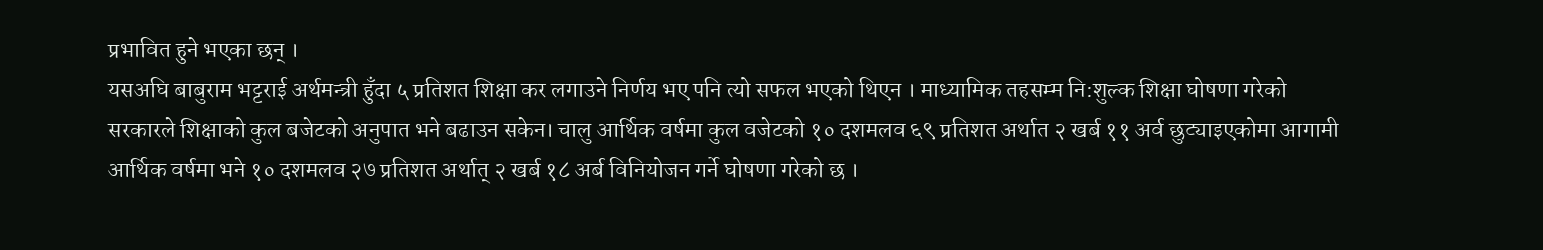प्रभावित हुने भएका छन् ।
यसअघि बाबुराम भट्टराई अर्थमन्त्री हुँदा ५ प्रतिशत शिक्षा कर लगाउने निर्णय भए पनि त्यो सफल भएको थिएन । माध्यामिक तहसम्म नि:शुल्क शिक्षा घोषणा गरेको सरकारले शिक्षाको कुल बजेटको अनुपात भने बढाउन सकेन। चालु आर्थिक वर्षमा कुल वजेटको १० दशमलव ६९ प्रतिशत अर्थात २ खर्ब ११ अर्व छुट्याइएकोमा आगामी आर्थिक वर्षमा भने १० दशमलव २७ प्रतिशत अर्थात् २ खर्ब १८ अर्ब विनियोजन गर्ने घोषणा गरेको छ ।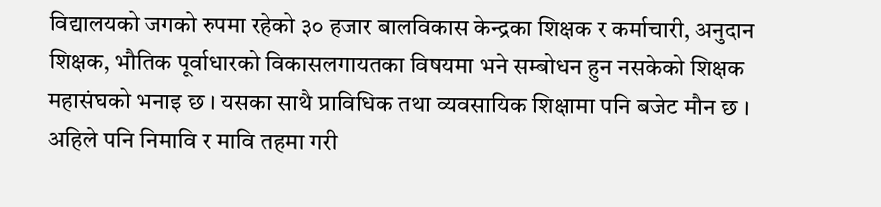विद्यालयको जगको रुपमा रहेको ३० हजार बालविकास केन्द्रका शिक्षक र कर्माचारी, अनुदान शिक्षक, भौतिक पूर्वाधारको विकासलगायतका विषयमा भने सम्बोधन हुन नसकेको शिक्षक महासंघको भनाइ छ । यसका साथै प्राविधिक तथा व्यवसायिक शिक्षामा पनि बजेट मौन छ ।
अहिले पनि निमावि र मावि तहमा गरी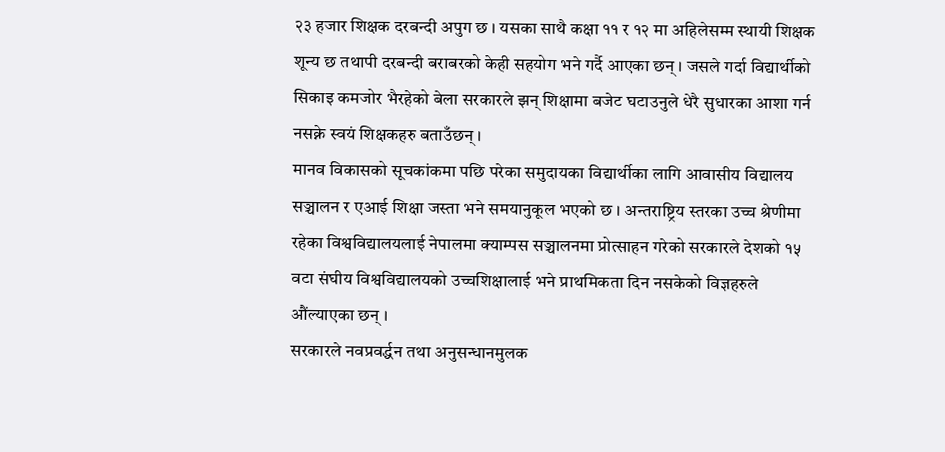२३ हजार शिक्षक दरबन्दी अपुग छ । यसका साथै कक्षा ११ र १२ मा अहिलेसम्म स्थायी शिक्षक शून्य छ तथापी दरबन्दी बराबरको केही सहयोग भने गर्दै आएका छन् । जसले गर्दा विद्यार्थीको सिकाइ कमजोर भैरहेको बेला सरकारले झन् शिक्षामा बजेट घटाउनुले धेरै सुधारका आशा गर्न नसक्ने स्वयं शिक्षकहरु बताउँछन् ।
मानव विकासको सूचकांकमा पछि परेका समुदायका विद्यार्थीका लागि आवासीय विद्यालय सञ्चालन र एआई शिक्षा जस्ता भने समयानुकूल भएको छ । अन्तराष्ट्रिय स्तरका उच्च श्रेणीमा रहेका विश्वविद्यालयलाई नेपालमा क्याम्पस सञ्चालनमा प्रोत्साहन गरेको सरकारले देशको १५ वटा संघीय विश्वविद्यालयको उच्चशिक्षालाई भने प्राथमिकता दिन नसकेको विज्ञहरुले औंल्याएका छन् ।
सरकारले नवप्रवर्द्धन तथा अनुसन्धानमुलक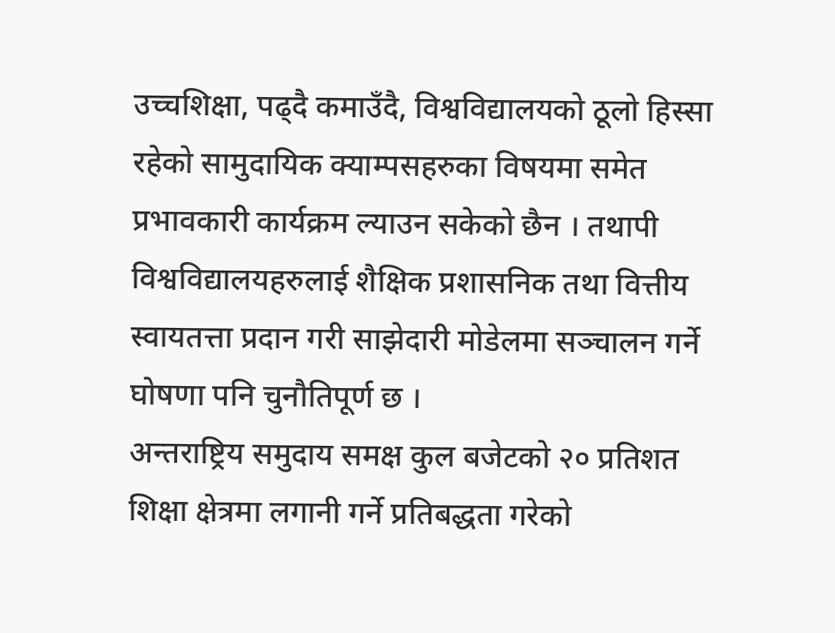उच्चशिक्षा, पढ्दै कमाउँदै, विश्वविद्यालयको ठूलो हिस्सा रहेको सामुदायिक क्याम्पसहरुका विषयमा समेत प्रभावकारी कार्यक्रम ल्याउन सकेको छैन । तथापी विश्वविद्यालयहरुलाई शैक्षिक प्रशासनिक तथा वित्तीय स्वायतत्ता प्रदान गरी साझेदारी मोडेलमा सञ्चालन गर्ने घोषणा पनि चुनौतिपूर्ण छ ।
अन्तराष्ट्रिय समुदाय समक्ष कुल बजेटको २० प्रतिशत शिक्षा क्षेत्रमा लगानी गर्ने प्रतिबद्धता गरेको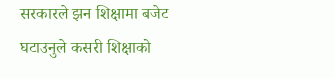सरकारले झन शिक्षामा बजेट घटाउनुले कसरी शिक्षाको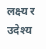लक्ष्य र उदेश्य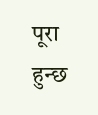पूरा हुन्छ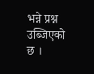भन्ने प्रश्न उब्जिएको छ ।